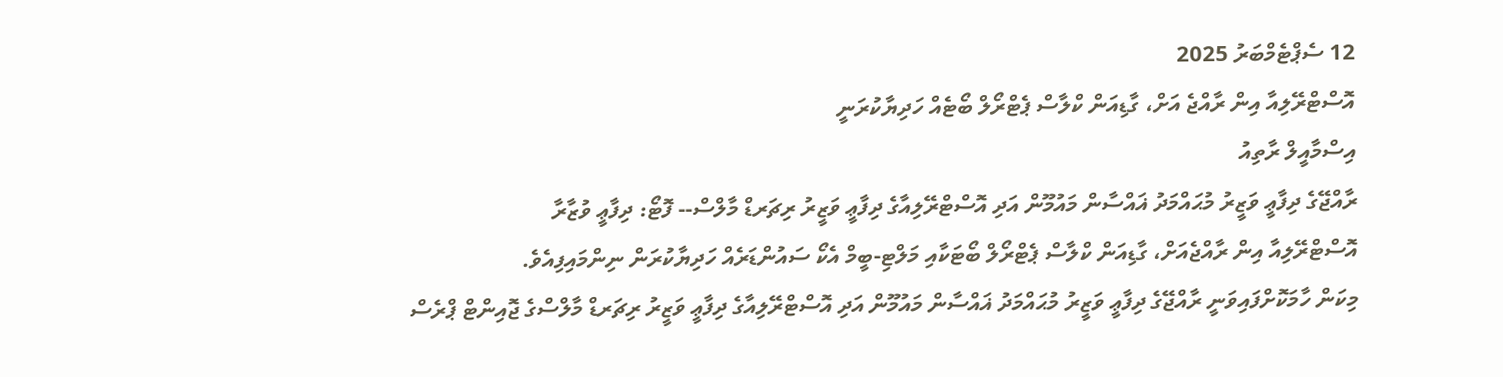12 ސެޕްޓެމްބަރު 2025
އޮސްޓްރޭލިއާ އިން ރާއްޖެ އަށް، ގާޑިއަން ކްލާސް ޕެޓްރޯލް ބޯޓެއް ހަދިޔާކުރަނީ
އިސްމާއީލް ރާތިއު
ރާއްޖޭގެ ދިފާޢީ ވަޒީރު މުޙައްމަދު ޣައްސާން މައުމޫން އަދި އޮސްޓްރޭލިއާގެ ދިފާޢީ ވަޒީރު ރިޗަރޑް މާލްސް-- ފޮޓޯ: ދިފާޢީ ވުޒާރާ
އޮސްޓްރޭލިއާ އިން ރާއްޖެއަށް، ގާޑިއަން ކްލާސް ޕެޓްރޯލް ބޯޓަކާއި މަލްޓި-ބީމް އެކޯ ސައުންޑަރެއް ހަދިޔާކުރަން ނިންމައިފިއެވެ.
މިކަން ހާމަކޮށްފައިވަނީ ރާއްޖޭގެ ދިފާޢީ ވަޒީރު މުޙައްމަދު ޣައްސާން މައުމޫން އަދި އޮސްޓްރޭލިއާގެ ދިފާޢީ ވަޒީރު ރިޗަރޑް މާލްސްގެ ޖޮއިންޓް ޕްރެސް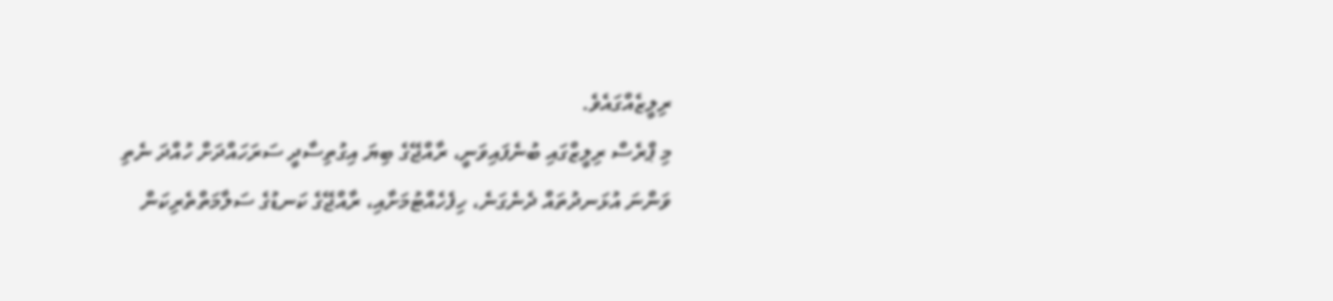ރިލީޒެއްގައެވެ.
މި ޕްރެސް ރިލީޒްގައި ބުނެފައިވަނީ، ރާއްޖޭގެ ބިޔަ އިގުތިސާދީ ސަރަހައްދަށް ހުއްދަ ނެތި ވަންނަ އުޅަނދުތައް ދެނެގަނެ، ހިފެހެއްޓުމަށާއި، ރާއްޖޭގެ ކަނޑުގެ ސަލާމަތްތެރިކަން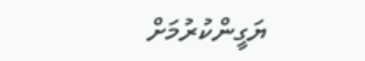ޔަގީންކުރުމަށް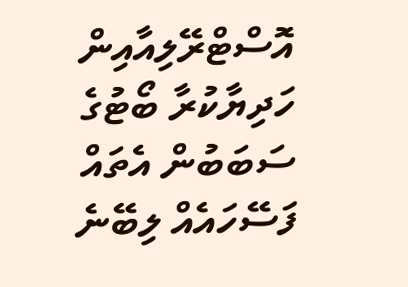އޮސްޓްރޭލިއާއިން ހަދިޔާކުރާ ބޯޓުގެ ސަބަބުން އެތައް ފަސޭހައެއް ލިބޭނެ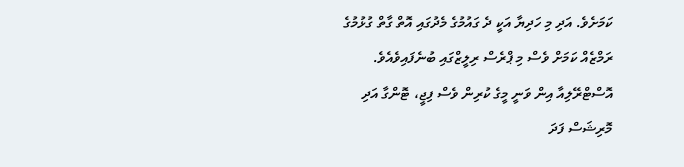ކަމަށެވެ. އަދި މި ހަދިޔާ އަކީ ދެ ގައުމުގެ މެދުގައި އޮތް ގާތް ގުޅުމުގެ ރަމްޒެއް ކަމަށް ވެސް މި ޕްރެސް ރިލީޒްގައި ބުނެފައިވެއެވެ.
އޮސްޓްރޭލިއާ އިން ވަނީ މީގެ ކުރިން ވެސް ފިޖީ، ޓޮންގާ އަދި މޮރިޝަސް ފަދަ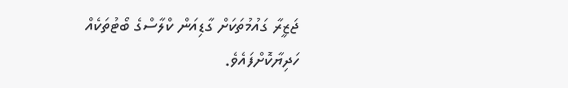ޖަޒީރާ ގައުމުތަކަށް ގާޑިއަން ކްލާސްގެ ބޯޓުތަކެއް ހަދިޔާކޮށްފައެވެ.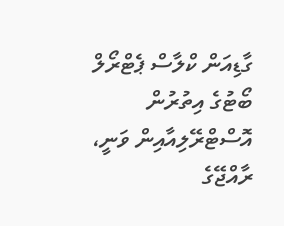ގާޑިއަން ކްލާސް ޕެޓްރޯލް ބޯޓުގެ އިތުރުން އޮސްޓްރޭލިއާއިން ވަނީ، ރާއްޖޭގެ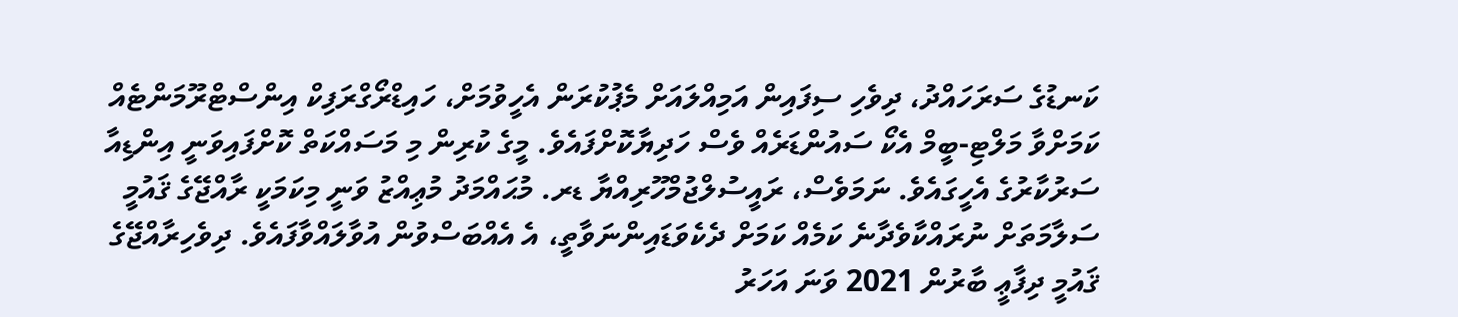ކަނޑުގެ ސަރަހައްދު، ދިވެހި ސިފައިން އަމިއްލައަށް މެޕުކުރަން އެހީވުމަށް، ހައިޑްރޯގްރަފިކް އިންސްޓްރޫމަންޓެއް ކަމަށްވާ މަލްޓި-ބީމް އެކޯ ސައުންޑަރެއް ވެސް ހަދިޔާކޮށްފައެވެ. މީގެ ކުރިން މި މަސައްކަތް ކޮށްފައިވަނީ އިންޑިއާ ސަރުކާރުގެ އެހީގައެވެ. ނަމަވެސް، ރައީސުލްޖުމްހޫރިއްޔާ ޑރ. މުޙައްމަދު މުޢިއްޒު ވަނީ މިކަމަކީ ރާއްޖޭގެ ޤައުމީ ސަލާމަތަށް ނުރައްކާވެދާނެ ކަމެއް ކަމަށް ދެކެވަޑައިންނަވާތީ، އެ އެއްބަސްވުން އުވާލައްވާފައެވެ. ދިވެހިރާއްޖޭގެ ޤައުމީ ދިފާޢީ ބާރުން 2021 ވަނަ އަހަރު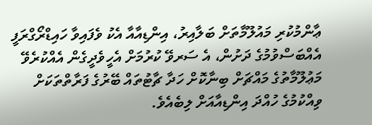ޢާންމުކުރި މައުލޫމާތަށް ބަލާއިރު، އިންޑިއާއާ އެކު ވެފައިވާ ހައިޑްރޯގްރަފީ އެއްބަސްވުމުގެ ދަށުން، އެ ސަރވޭ ކުރުމަށް އެހީވެދީގެން އެއްކުރެވޭ މަޢުލޫމާތުގެ މައްޗަށް ބިނާކޮށް ހަދާ ޗާޓުތައް ބޭރުގެ ފަރާތްތަކަށް ވިއްކުމުގެ ހުއްދަ އިންޑިއާއަށް ލިބެއެވެ.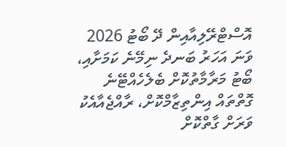އޮސްޓްރޭލިއާއިން ދޭ ބޯޓު 2026 ވަނަ އަހަރު ބަނދެ ނިމޭނެ ކަމަށާއި، ބޯޓު މަރާމާތުކޮށް ބެލެހެއްޓޭނެ ގޮތްތައް އިންތިޒާމްކޮށް، ރާއްޖެއާއެކު ވަރަށް ގާތްކޮށް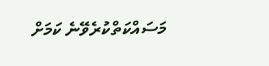މަސައްކަތްކުރެވޭނެ ކަމަށް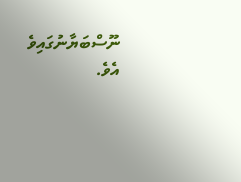ނޫސްބަޔާނުގައިވެ އެވެ.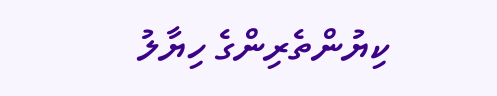ކިޔުންތެރިންގެ ހިޔާލު